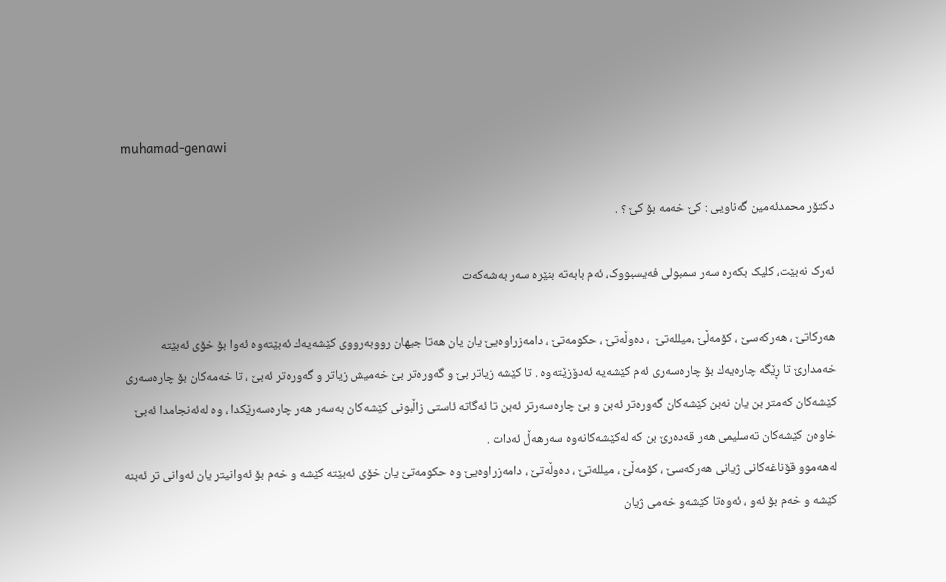muhamad-genawi

دکتۆر محمدئەمین گه‌ناویى : كێ خه‌مە بۆ كێ ؟ .

ئەرک نەبێت، کلیک بکەرە سەر سمبولی فەیسبووک، ئەم بابەتە بنێرە سەر بەشەکەت

هه‌ركاتێ ، هه‌ركه‌سێ ، كۆمه‌ڵێ ،میلله‌تێ  ، ده‌وڵه‌تێ ، حكومه‌تێ ، دامه‌زراوه‌یێ یان یان هه‌تا جیهان رووبه‌رووی كێشه‌یه‌ك ئه‌بێته‌وه‌ ئه‌وا بۆ خۆی ئه‌بێته‌ خه‌مدارێ تا ڕێگه‌ چاره‌یه‌ك بۆ چاره‌سه‌ری ئه‌م كێشه‌یه‌ ئه‌دۆزێته‌وه‌ . تا كێشه‌ زیاتر بێ و گه‌وره‌تر بێ خه‌میش زیاتر و گه‌وره‌تر ئه‌بێ ، تا خه‌مه‌كان بۆ چاره‌سه‌ری كێشه‌كان كه‌متر بن یان نه‌بن كێشه‌كان گه‌وره‌تر ئه‌بن و بێ چاره‌سه‌رتر ئه‌بن تا ئه‌گاته‌ ئاستی زاڵبونی كێشه‌كان به‌سه‌ر هه‌ر چاره‌سه‌رێکدا ، وه‌ له‌ئه‌نجامدا ئه‌بێ خاوه‌ن كێشه‌كان ته‌سلیمی هه‌ر قه‌ده‌رێ بن كه‌ له‌كێشه‌كانه‌وه‌ سه‌رهه‌ڵ ئه‌دات .
له‌هه‌موو قۆناغه‌كانی ژیانى هه‌ركه‌سێ ، كۆمه‌ڵێ ، میلله‌تێ ، ده‌وڵه‌تێ ، دامه‌زراوه‌یێ وه‌ حكومه‌تێ یان خۆی ئه‌بێته‌ كێشه‌ و خه‌م بۆ ئه‌وانیتر یان ئه‌وانی تر ئه‌بنه‌ كێشه‌ و خه‌م بۆ ئه‌و ، ئه‌وه‌تا كێشه‌و خه‌می ژیان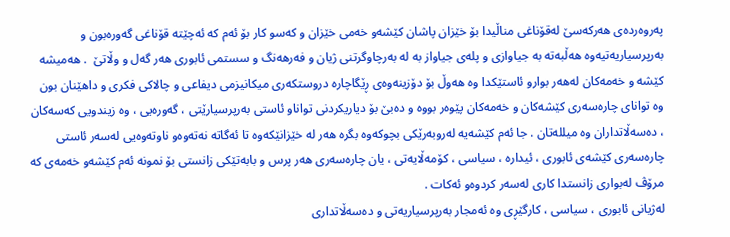په‌روه‌رده‌ی هه‌ركه‌سێ له‌قۆناغی مناڵیدا بۆ خێزان پاشان كێشه‌و خه‌می خێزان و كه‌سو كار بۆ ئه‌م كه‌ ئه‌چێته‌ قۆناغی گه‌وره‌بون و به‌رپرسیاریه‌تیه‌وه‌ هه‌ڵبه‌ته‌ به‌ جیاوازی و پله‌ی جیاواز به‌ له‌ به‌رچاوگرتنی ژیان و فه‌رهه‌نگ و سستمی ئابوری هه‌ر گه‌ل و وڵاتێ  . هه‌میشه‌ كێشه‌ و خه‌مه‌كان له‌هه‌ر بوارو ئاستێكدا وه‌ هه‌وڵ بۆ دۆزینه‌وه‌ی ڕێگاچاره‌ دروستكه‌ری میكانیزمی دیفاعی و چالاكی فكری و داهێنان بون وه‌ توانای چاره‌سه‌ری كێشه‌كان و خه‌مه‌كان پێوه‌ر بووه‌ و ده‌بێ بۆ دیاریكردنی تواناو ئاستی به‌رپرسیارێتی ، گه‌وره‌یی ، وه‌ زیندویی كه‌سه‌كان ، ده‌سه‌ڵاتداران وه‌ میلله‌تان . جا ئه‌م كێشه‌یه‌ له‌روبه‌رێكی بچوكه‌وه‌ بگره‌ هه‌ر له‌ خێزانێكه‌وه‌ تا ئه‌گاته‌ نه‌ته‌وه‌و ناوته‌وه‌یی له‌سه‌ر ئاستی چاره‌سه‌ری كێشه‌ی ئابوری ، ئیداره‌ ، سیاسی ، كۆمه‌ڵایه‌تی ، یان چاره‌سه‌ری هه‌ر پرس و بابه‌تێكی زانستی بۆ نمونه‌ ئه‌م كێشه‌و خه‌مه‌ی كه‌ مرۆڤ له‌بواری زانستدا كاری له‌سه‌ر كردوه‌و ئه‌كات .
له‌ژیانی ئابوری ، سیاسی ، كارگێڕی وه‌ ئه‌مجار به‌رپرسیاریه‌تی و ده‌سه‌ڵاتداری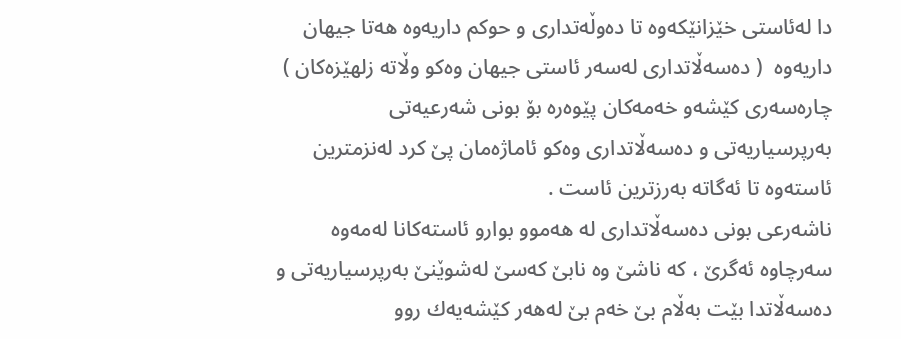دا له‌ئاستی خێزانێكه‌وه‌ تا ده‌وڵه‌تداری و حوكم داریه‌وه‌ هه‌تا جیهان داریه‌وه‌  ( ده‌سه‌ڵاتداری له‌سه‌ر ئاستی جیهان وه‌كو وڵاته‌ زلهێزه‌كان ) چاره‌سه‌ری كێشه‌و خه‌مه‌كان پێوه‌ره‌ بۆ بونی شه‌رعیه‌تی به‌رپرسیاریه‌تی و ده‌سه‌ڵاتداری وه‌كو ئاماژه‌مان پێ كرد له‌نزمترین ئاسته‌وه‌ تا ئه‌گاته‌ به‌رزترین ئاست .
ناشه‌رعی بونى ده‌سه‌ڵاتدارى له‌ هه‌موو بوارو ئاسته‌كانا له‌مه‌وه‌ سه‌رچاوه‌ ئه‌گرێ ، كه‌ ناشێ وه‌ نابێ كه‌سێ له‌شوێنێ به‌رپرسیاریه‌تی و ده‌سه‌ڵاتدا بێت به‌ڵام بێ خه‌م بێ له‌هه‌ر كێشه‌یه‌ك روو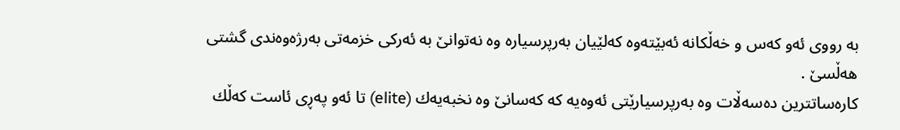به‌ رووی ئه‌و كه‌س و خه‌ڵكانه‌ ئه‌بێته‌وه‌ كه‌لێیان به‌رپرسیاره‌ وه‌ نه‌توانێ به‌ ئه‌ركى خزمه‌تى به‌رژه‌وه‌ندى گشتى هه‌ڵسێ .
كاره‌ساتترین ده‌سه‌ڵات وه‌ به‌رپرسیارێتی ئه‌وه‌یه‌ كه‌ كه‌سانێ وه‌ نخبه‌یه‌ك (elite) تا ئه‌و په‌ڕی ئاست كه‌ڵك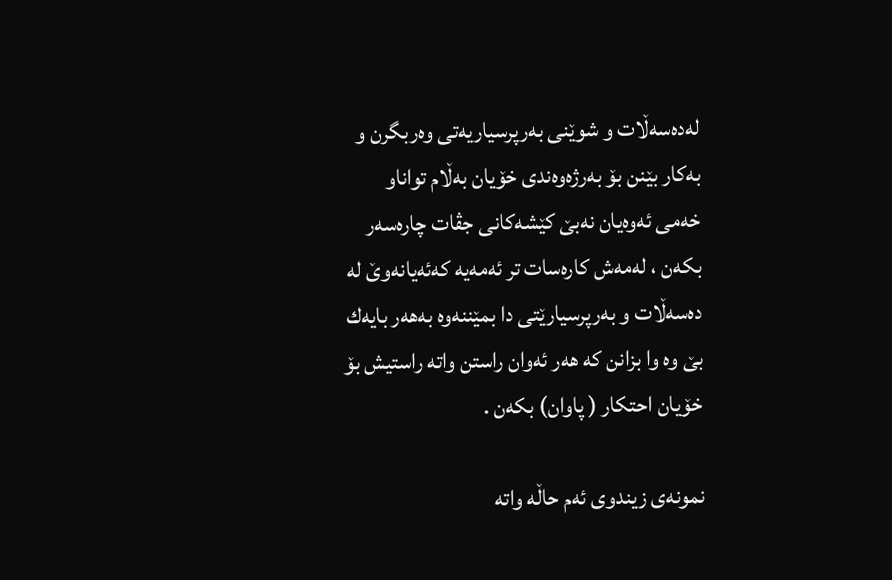له‌ده‌سه‌ڵات و شوێنی به‌رپرسیاریه‌تی وه‌ربگرن و به‌كار بێنن بۆ به‌رژه‌وه‌ندى خۆیان به‌ڵام تواناو خه‌می ئه‌وه‌یان نه‌بێ كێشه‌كانی جڤات چاره‌سه‌ر بكه‌ن ، له‌مه‌ش كاره‌سات تر ئه‌مه‌یه‌ كه‌ئه‌یانه‌وێ له‌ ده‌سه‌ڵات و به‌رپرسیارێتی دا بمێننه‌وه‌ به‌هه‌ر بایه‌ك بێ وه‌ وا بزانن كه‌ هه‌ر ئه‌وان راستن واته‌ راستیش بۆ خۆیان احتكار ( پاوان) بكه‌ن .

نمونه‌ی زیندوی ئه‌م حاڵه‌ واته‌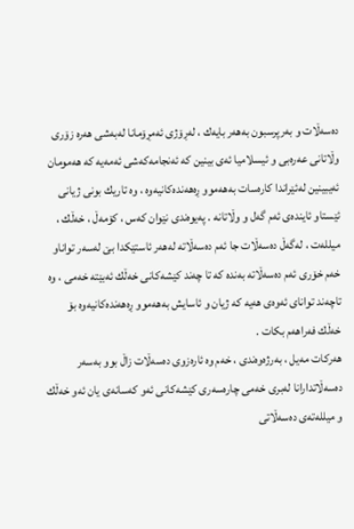ده‌سه‌ڵات و به‌رپرسبون به‌هه‌ر بایه‌ك ، له‌ڕۆژی ئه‌مڕۆمانا له‌به‌شی هه‌ره‌ زۆری وڵاتانی عه‌ره‌بی و ئیسلامیا ئه‌ی بینین كه‌ ئه‌نجامه‌كه‌شی ئه‌مه‌یه‌ كه‌ هه‌مومان ئه‌یبینین له‌ئێراندا كاره‌سات به‌هه‌موو ڕه‌هه‌نده‌كانیه‌وه‌ ، وه‌ تاریك بونی ژیانى ئێستاو ئاینده‌ى ئه‌م گه‌ل و وڵاتانه‌ . په‌یوه‌ندی نێوان كه‌س ، كۆمه‌ڵ ، خه‌ڵك ، میلله‌ت ، له‌گه‌ڵ ده‌سه‌ڵات جا ئه‌م ده‌سه‌ڵاته‌ له‌هه‌ر ئاستێكدا بێ له‌سه‌ر تواناو خه‌م خۆری ئه‌م ده‌سه‌ڵاته‌ به‌نده‌ كه‌ تا چه‌ند كێشه‌كانی خه‌ڵك ئه‌بێته‌ خه‌می ، وه‌ تاچه‌ند توانای ئه‌وه‌ی هه‌یه‌ كه‌ ژیان و ئاسایش به‌هه‌موو ڕه‌هه‌نده‌كانیه‌وه‌ بۆ خه‌ڵك فه‌راهه‌م بكات .
هه‌ركات مه‌یل ، به‌رژه‌وه‌ندی ، خه‌م وه‌ ئاره‌زوی ده‌سه‌ڵات زاڵ بوو به‌سه‌ر ده‌سه‌ڵاتدارانا له‌بری خه‌می چاره‌سه‌ری كێشه‌كانی ئه‌و كه‌سانه‌ی یان ئه‌و خه‌ڵك و میلله‌ته‌ی ده‌سه‌ڵاتی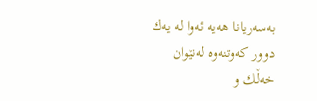به‌سه‌ریانا هه‌یه‌ ئه‌وا له‌ یه‌ك دوور كه‌وتنه‌وه‌ له‌نێوان خه‌ڵك و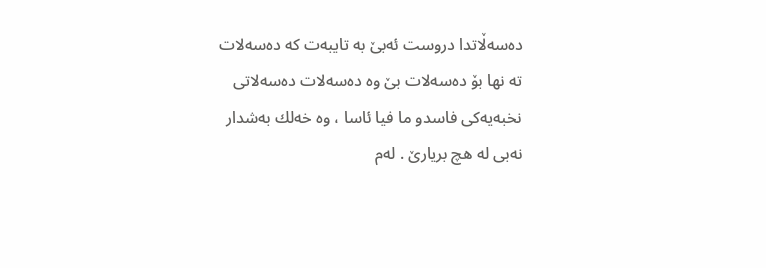ده‌سه‌ڵاتدا دروست ئه‌بێ به‌ تایبه‌ت كه‌ ده‌سه‌لات ته‌ نها بۆ ده‌سه‌لات بێ وه‌ ده‌سه‌لات ده‌سه‌لاتى نخبه‌یه‌كى فاسدو ما فیا ئاسا ، وه‌ خه‌لك به‌شدار نه‌بى له‌ هچ بریارێ . له‌م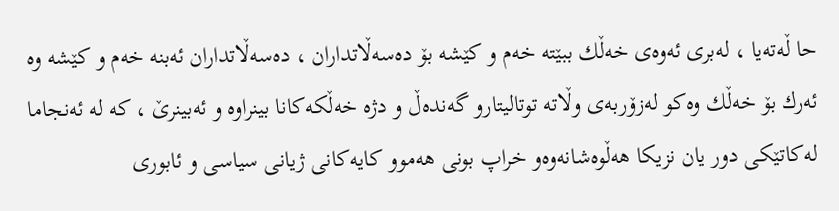حا ڵه‌ته‌یا ، له‌بری ئه‌وه‌ی خه‌ڵك ببێته‌ خه‌م و كێشه‌ بۆ ده‌سه‌ڵاتداران ، ده‌سه‌ڵاتداران ئه‌بنه‌ خه‌م و كێشه‌ وه‌ ئه‌رك بۆ خه‌ڵك وه‌كو له‌زۆربه‌ی وڵاته‌ توتالیتارو گه‌نده‌ڵ و دژه‌ خه‌ڵكه‌كانا بینراوه‌ و ئه‌بینرێ ، كه‌ له‌ ئه‌نجاما له‌كاتێكی دور یان نزیكا هه‌ڵوه‌شانه‌وه‌و خراپ بونی هه‌موو كایه‌كانی ژیانی سیاسی و ئابوری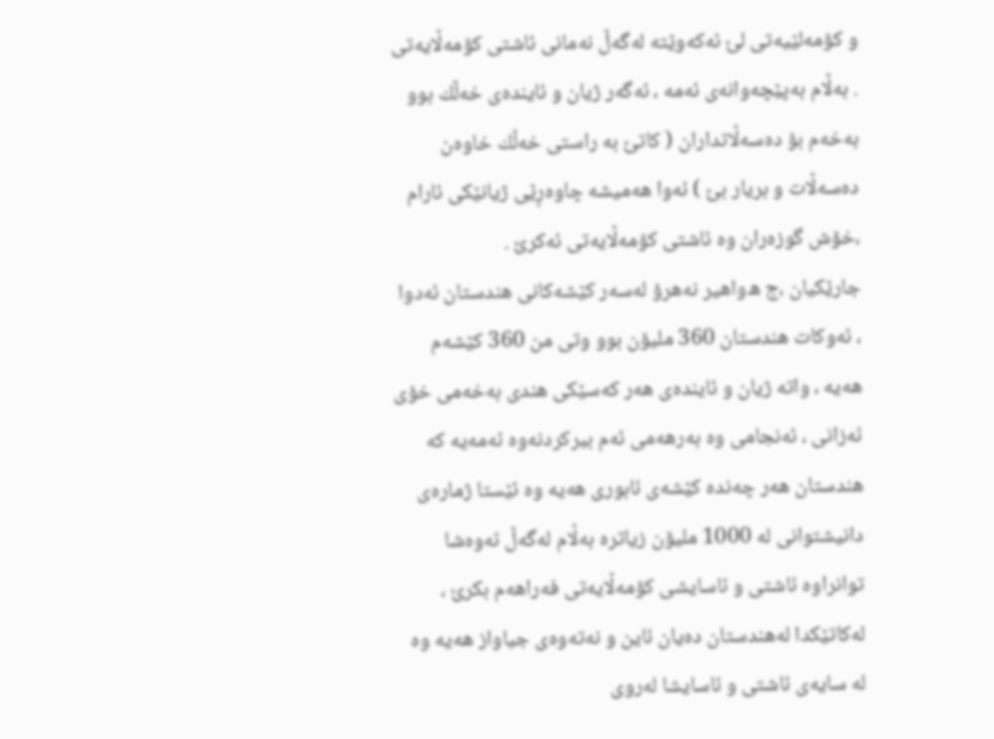و كۆمه‌لێیه‌تى لێ ئه‌كه‌وێته‌ له‌گه‌ڵ نه‌مانی ئاشتی كۆمه‌ڵایه‌تی . به‌ڵام به‌پێچه‌وانه‌ی ئه‌مه‌ ، ئه‌گه‌ر ژیان و ئاینده‌ی خه‌ڵك بوو به‌خه‌م بۆ ده‌سه‌ڵاتداران ( كاتێ به‌ راستى خه‌ڵك خاوه‌ن ده‌سه‌ڵات و بریار بێ ) ئه‌وا هه‌میشه‌ چاوه‌ڕێی ژیانێكی ئارام  ،خۆش گوزه‌ران وه‌ ئاشتی كۆمه‌ڵایه‌تی ئه‌كرێ .
جارێكیان ،ج ه‌واهیر نه‌هرۆ له‌سه‌ر كێشه‌كانی هندستان ئه‌دوا ، ئه‌وكات هندستان 360 ملیۆن بوو وتی من 360 كێشه‌م هه‌یه‌ ، واته‌ ژیان و ئاینده‌ی هه‌ر كه‌سێكی هندی به‌خه‌می خۆی ئه‌زانی ، ئه‌نجامى وه‌ به‌رهه‌می ئه‌م بیركردنه‌وه‌ ئه‌مه‌یه‌ كه‌ هندستان هه‌ر چه‌نده‌ كێشه‌ی ئابوری هه‌یه‌ وه‌ ئێستا ژماره‌ى دانیشتوانى له‌ 1000 ملیۆن زیاتره‌ به‌ڵام له‌گه‌ڵ ئه‌وه‌شا توانراوه‌ ئاشتی و ئاسایشی كۆمه‌ڵایه‌تی فه‌راهه‌م بكرێ ، له‌كاتێكدا له‌هندستان ده‌یان ئاین و نه‌ته‌وه‌ی جیاواز هه‌یه‌ وه‌ له‌ سایه‌ى ئاشتی و ئاسایشا له‌روی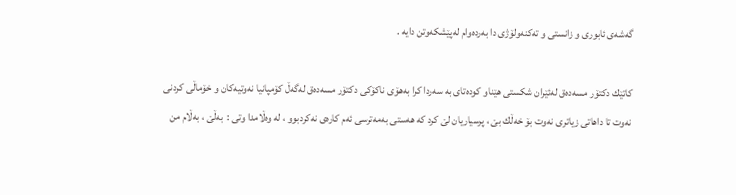گه‌شه‌ی ئابوری و زانستی و ته‌كنه‌ولۆژی دا به‌رده‌وام له‌پێشكه‌وتن دایه‌ .

كاتێك دکتۆر مسەدەق له‌ئێران شكستی هێناو كوده‌تای به‌ سه‌ردا كرا به‌هۆی ناكۆكی دکتۆر مسەدەق له‌گه‌ڵ كۆمپانیا نه‌وتیه‌كان و خۆماڵی كردنی نه‌وت تا داهاتی زیاتری نه‌وت بۆ خه‌ڵك بێ ، پرسیاریان لێ كرد كه‌ هه‌ستی به‌مه‌ترسی ئه‌م كاره‌ی نه‌كردبوو ، له‌ وه‌ڵامدا وتی :  به‌ڵێ ، به‌ڵام من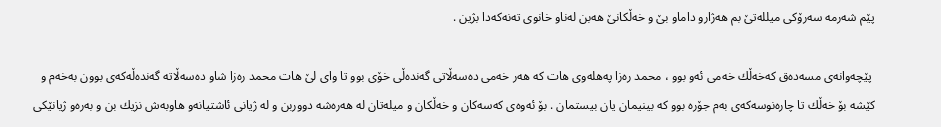پێم شه‌رمه‌ سه‌رۆكی میلله‌تێ بم هه‌ژارو داماو بێ و خه‌ڵكانێ هه‌بن له‌ناو خانوی ته‌نه‌كه‌دا بژین .

 پێچه‌وانه‌ی مسەدەق كه‌خه‌ڵك خه‌می ئه‌و بوو ، محمد ره‌زا په‌هله‌وی هات كه‌ هه‌ر خه‌می ده‌سه‌ڵاتی گه‌نده‌ڵی خۆی بوو تا وای لێ هات محمد ره‌زا شاو ده‌سه‌ڵاته‌ گه‌نده‌ڵه‌كه‌ی بوون به‌خه‌م و كێشه‌ بۆ خه‌ڵك تا چاره‌نوسه‌كه‌ی به‌م جۆره‌ بوو كه‌ بینیمان یان بیستمان . بۆ ئه‌وه‌ی كه‌سه‌كان و خه‌ڵكان و میله‌تان له‌ هه‌ره‌شه‌ دووربن و له‌ ژیانی ئاشتیانه‌و هاوبه‌ش نزیك بن و به‌ره‌و ژیانێكی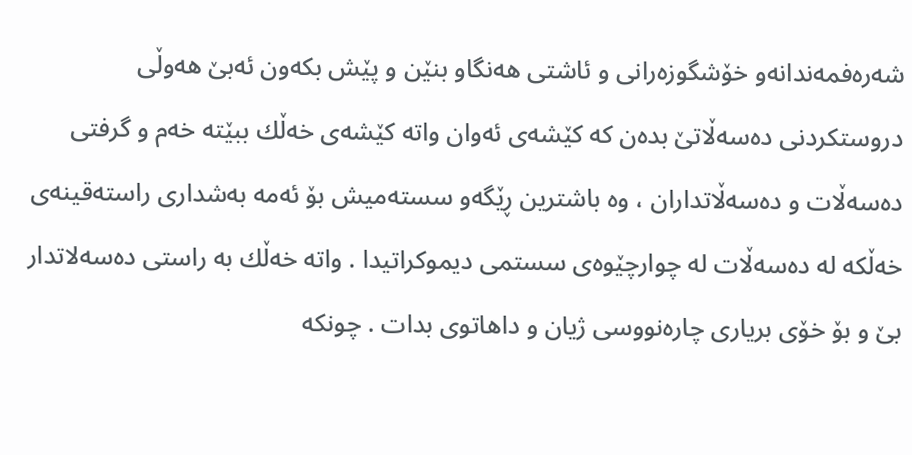شه‌ره‌فمه‌ندانه‌و خۆشگوزه‌رانی و ئاشتی هه‌نگاو بنێن و پێش بكه‌ون ئه‌بێ هه‌وڵی دروستكردنی ده‌سه‌ڵاتێ بده‌ن كه‌ كێشه‌ی ئه‌وان واته‌ كێشه‌ی خه‌ڵك ببێته‌ خه‌م و گرفتی ده‌سه‌ڵات و ده‌سه‌ڵاتداران ، وه‌ باشترین ڕێگه‌و سسته‌میش بۆ ئه‌مه‌ به‌شداری راسته‌قینه‌ی خه‌ڵكه‌ له‌ ده‌سه‌ڵات له‌ چوارچێوه‌ى سستمی دیموكراتیدا . واته‌ خه‌ڵك به‌ راستى ده‌سه‌لاتدار بێ و بۆ خۆى بریارى چاره‌نووسى ژیان و داهاتوى بدات . چونكه‌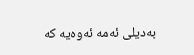به‌دیلی ئه‌مه‌ ئه‌وه‌یه‌ كه‌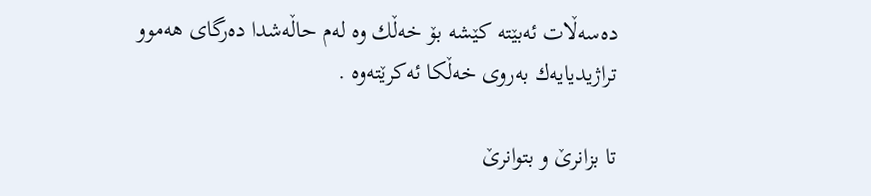ده‌سه‌ڵات ئه‌بێته‌ كێشه‌ بۆ خه‌ڵك وه‌ له‌م حاڵه‌شدا ده‌رگای هه‌موو تراژیدیایه‌ك به‌روی خه‌ڵكا ئه‌كرێته‌وه‌ .

تا بزانرێ و بتوانرێ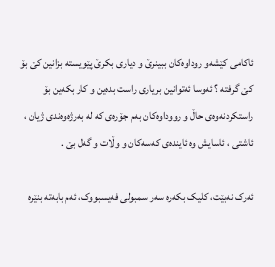ئاكامی كێشه‌و روداوه‌كان ببینرێ و دیاری بكرێ پێویسته‌ بزانین كێ بۆ كێ گرفته‌ ؟ ئه‌وسا ئه‌توانین بریارى راست بده‌ین و كار بكه‌ین بۆ راستكردنه‌وه‌ی حاڵ و رووداوه‌كان به‌م جۆره‌ی كه‌ له‌ به‌رژه‌وه‌ندی ژیان ، ئاشتی ، ئاسایش وه‌ ئاینده‌ی كه‌سه‌كان و وڵات و گه‌ل بێ .

ئەرک نەبێت، کلیک بکەرە سەر سمبولی فەیسبووک، ئەم بابەتە بنێرە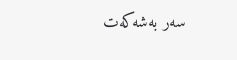سەر بەشەکەت